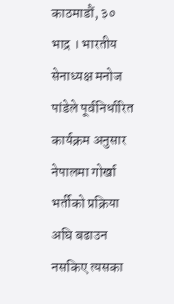काठमाडौं, ३० भाद्र । भारतीय सेनाध्यक्ष मनोज पांडेले पूर्वनिर्धारित कार्यक्रम अनुसार नेपालमा गोर्खा भर्तीको प्रक्रिया अघि बढाउन नसकिए त्यसका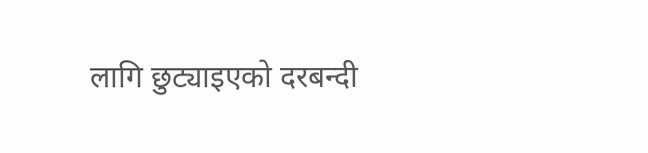लागि छुट्याइएको दरबन्दी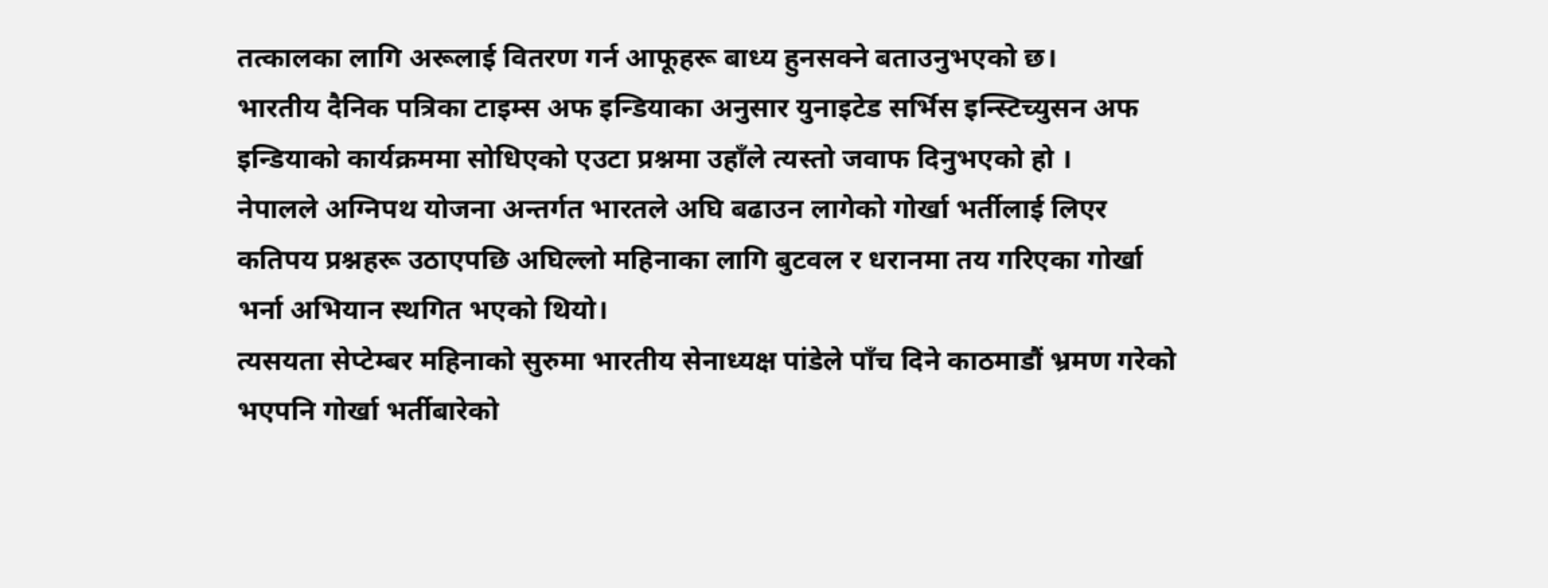तत्कालका लागि अरूलाई वितरण गर्न आफूहरू बाध्य हुनसक्ने बताउनुभएको छ।
भारतीय दैनिक पत्रिका टाइम्स अफ इन्डियाका अनुसार युनाइटेड सर्भिस इन्स्टिच्युसन अफ इन्डियाको कार्यक्रममा सोधिएको एउटा प्रश्नमा उहाँले त्यस्तो जवाफ दिनुभएको हो ।
नेपालले अग्निपथ योजना अन्तर्गत भारतले अघि बढाउन लागेको गोर्खा भर्तीलाई लिएर कतिपय प्रश्नहरू उठाएपछि अघिल्लो महिनाका लागि बुटवल र धरानमा तय गरिएका गोर्खा भर्ना अभियान स्थगित भएको थियो।
त्यसयता सेप्टेम्बर महिनाको सुरुमा भारतीय सेनाध्यक्ष पांडेले पाँच दिने काठमाडौं भ्रमण गरेको भएपनि गोर्खा भर्तीबारेको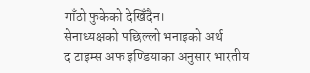गाँठो फुकेको देखिँदैन।
सेनाध्यक्षको पछिल्लो भनाइको अर्थ
द टाइम्स अफ इण्डियाका अनुसार भारतीय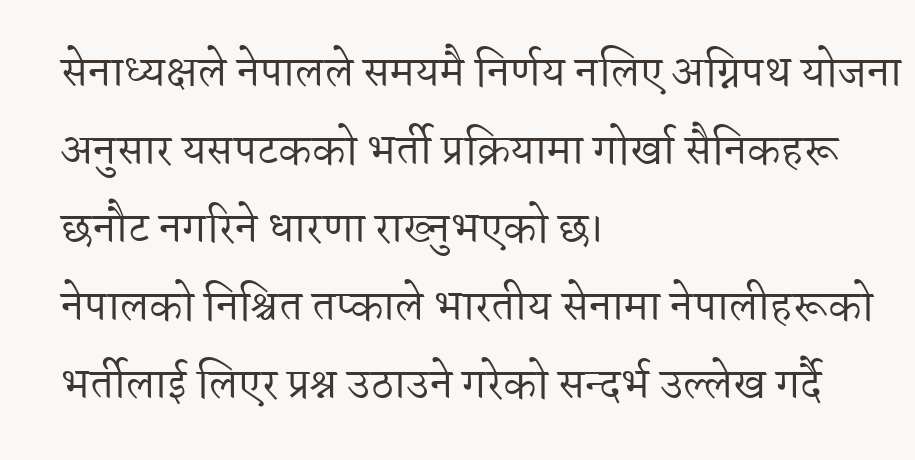सेनाध्यक्षले नेपालले समयमै निर्णय नलिए अग्निपथ योजना अनुसार यसपटकको भर्ती प्रक्रियामा गोर्खा सैनिकहरू छनौट नगरिने धारणा राख्नुभएको छ।
नेपालको निश्चित तप्काले भारतीय सेनामा नेपालीहरूको भर्तीलाई लिएर प्रश्न उठाउने गरेको सन्दर्भ उल्लेख गर्दै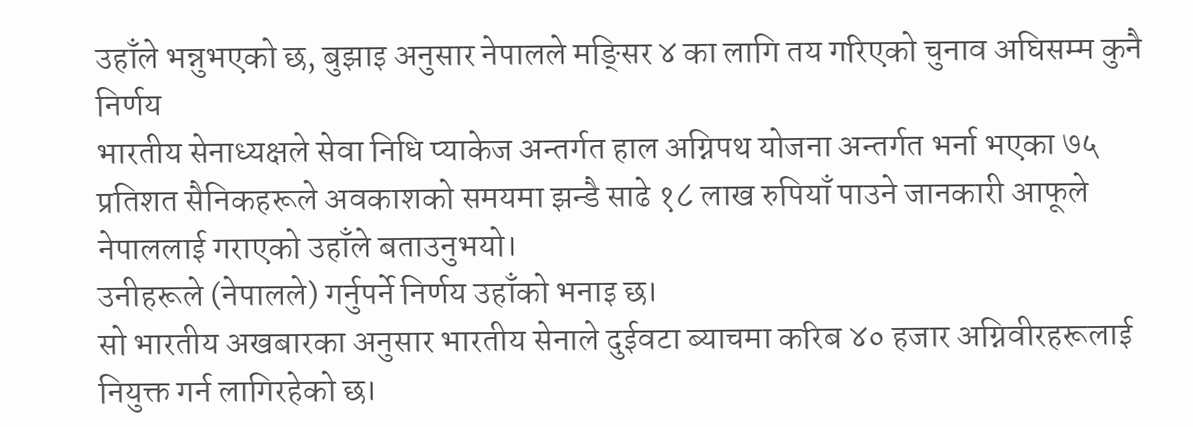उहाँले भन्नुभएको छ, बुझाइ अनुसार नेपालले मङ्सिर ४ का लागि तय गरिएको चुनाव अघिसम्म कुनै निर्णय
भारतीय सेनाध्यक्षले सेवा निधि प्याकेज अन्तर्गत हाल अग्निपथ योजना अन्तर्गत भर्ना भएका ७५ प्रतिशत सैनिकहरूले अवकाशको समयमा झन्डै साढे १८ लाख रुपियाँ पाउने जानकारी आफूले नेपाललाई गराएको उहाँले बताउनुभयो।
उनीहरूले (नेपालले) गर्नुपर्ने निर्णय उहाँको भनाइ छ।
सो भारतीय अखबारका अनुसार भारतीय सेनाले दुईवटा ब्याचमा करिब ४० हजार अग्निवीरहरूलाई नियुक्त गर्न लागिरहेको छ।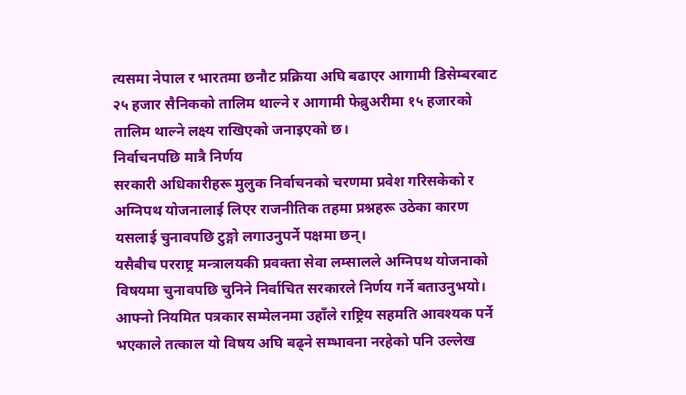त्यसमा नेपाल र भारतमा छनौट प्रक्रिया अघि बढाएर आगामी डिसेम्बरबाट २५ हजार सैनिकको तालिम थाल्ने र आगामी फेब्रुअरीमा १५ हजारको तालिम थाल्ने लक्ष्य राखिएको जनाइएको छ।
निर्वाचनपछि मात्रै निर्णय
सरकारी अधिकारीहरू मुलुक निर्वाचनको चरणमा प्रवेश गरिसकेको र अग्निपथ योजनालाई लिएर राजनीतिक तहमा प्रश्नहरू उठेका कारण यसलाई चुनावपछि टुङ्गो लगाउनुपर्ने पक्षमा छन्।
यसैबीच परराष्ट्र मन्त्रालयकी प्रवक्ता सेवा लम्सालले अग्निपथ योजनाको विषयमा चुनावपछि चुनिने निर्वाचित सरकारले निर्णय गर्ने बताउनुभयो।
आफ्नो नियमित पत्रकार सम्मेलनमा उहाँले राष्ट्रिय सहमति आवश्यक पर्ने भएकाले तत्काल यो विषय अघि बढ्ने सम्भावना नरहेको पनि उल्लेख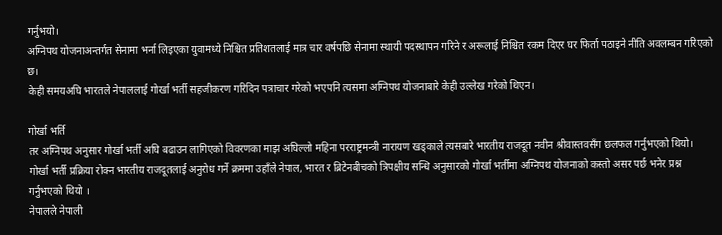गर्नुभयो।
अग्निपथ योजनाअन्तर्गत सेनामा भर्ना लिइएका युवामध्ये निश्चित प्रतिशतलाई मात्र चार वर्षपछि सेनामा स्थायी पदस्थापन गरिने र अरूलाई निश्चित रकम दिएर घर फिर्ता पठाइने नीति अवलम्बन गरिएको छ।
केही समयअघि भारतले नेपाललाई गोर्खा भर्ती सहजीकरण गरिदिन पत्राचार गरेको भएपनि त्यसमा अग्निपथ योजनाबारे केही उल्लेख गरेको थिएन।

गोर्खा भर्ति
तर अग्निपथ अनुसार गोर्खा भर्ती अघि बढाउन लागिएको विवरणका माझ अघिल्लो महिना परराष्ट्रमन्त्री नारायण खड्काले त्यसबारे भारतीय राजदूत नवीन श्रीवास्तवसँग छलफल गर्नुभएको थियो।
गोर्खा भर्ती प्रक्रिया रोक्न भारतीय राजदूतलाई अनुरोध गर्ने क्रममा उहाँले नेपाल, भारत र ब्रिटेनबीचको त्रिपक्षीय सन्धि अनुसारको गोर्खा भर्तीमा अग्निपथ योजनाको कस्तो असर पर्छ भनेर प्रश्न गर्नुभएको थियो ।
नेपालले नेपाली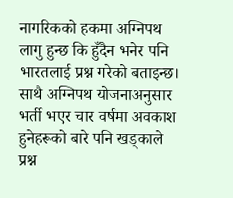नागरिकको हकमा अग्निपथ लागु हुन्छ कि हुँदैन भनेर पनि भारतलाई प्रश्न गरेको बताइन्छ। साथै अग्निपथ योजनाअनुसार भर्ती भएर चार वर्षमा अवकाश हुनेहरूको बारे पनि खड्काले प्रश्न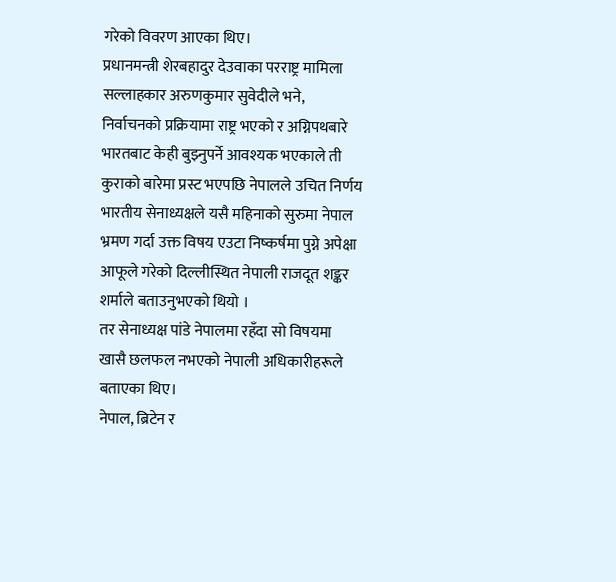गरेको विवरण आएका थिए।
प्रधानमन्त्री शेरबहादुर देउवाका परराष्ट्र मामिला सल्लाहकार अरुणकुमार सुवेदीले भने, निर्वाचनको प्रक्रियामा राष्ट्र भएको र अग्निपथबारे भारतबाट केही बुझ्नुपर्ने आवश्यक भएकाले ती कुराको बारेमा प्रस्ट भएपछि नेपालले उचित निर्णय
भारतीय सेनाध्यक्षले यसै महिनाको सुरुमा नेपाल भ्रमण गर्दा उक्त विषय एउटा निष्कर्षमा पुग्ने अपेक्षा आफूले गरेको दिल्लीस्थित नेपाली राजदूत शङ्कर शर्माले बताउनुभएको थियो ।
तर सेनाध्यक्ष पांडे नेपालमा रहँदा सो विषयमा खासै छलफल नभएको नेपाली अधिकारीहरूले बताएका थिए।
नेपाल, ब्रिटेन र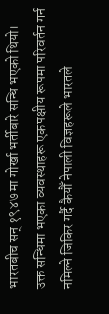भारतबीच सन् १९४७ मा गोर्खा भर्तीबारे सन्धि भएको थियो।
उक्त सन्धिमा भएका व्यवस्थाहरू एकपक्षीय रूपमा परिवर्तन गर्न नमिल्ने जिकिर गर्दै कैयौँ नेपाली विज्ञहरूले भारतले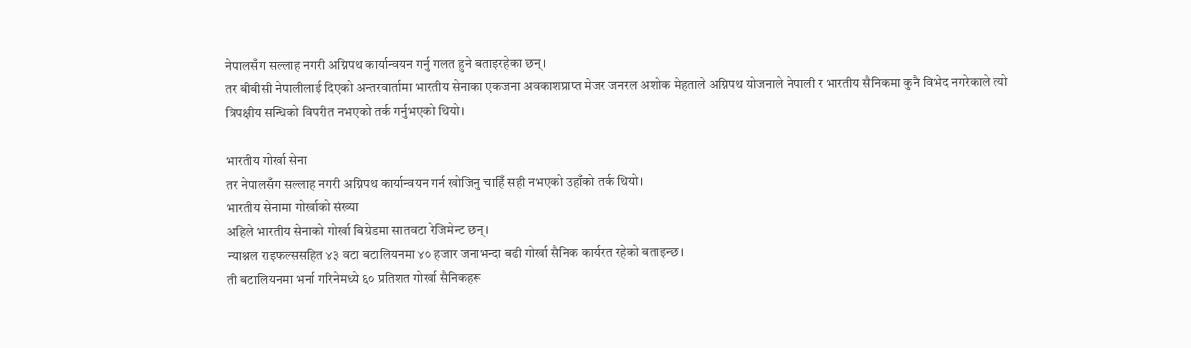नेपालसँग सल्लाह नगरी अग्निपथ कार्यान्वयन गर्नु गलत हुने बताइरहेका छन्।
तर बीबीसी नेपालीलाई दिएको अन्तरवार्तामा भारतीय सेनाका एकजना अवकाशप्राप्त मेजर जनरल अशोक मेहताले अग्निपथ योजनाले नेपाली र भारतीय सैनिकमा कुनै विभेद नगरेकाले त्यो त्रिपक्षीय सन्धिको विपरीत नभएको तर्क गर्नुभएको थियो।

भारतीय गोर्खा सेना
तर नेपालसँग सल्लाह नगरी अग्निपथ कार्यान्वयन गर्न खोजिनु चाहिँ सही नभएको उहाँको तर्क थियो।
भारतीय सेनामा गोर्खाको संख्या
अहिले भारतीय सेनाको गोर्खा बिग्रेडमा सातवटा रेजिमेन्ट छन्।
न्याश्नल राइफल्ससहित ४३ वटा बटालियनमा ४० हजार जनाभन्दा बढी गोर्खा सैनिक कार्यरत रहेको बताइन्छ।
ती बटालियनमा भर्ना गरिनेमध्ये ६० प्रतिशत गोर्खा सैनिकहरू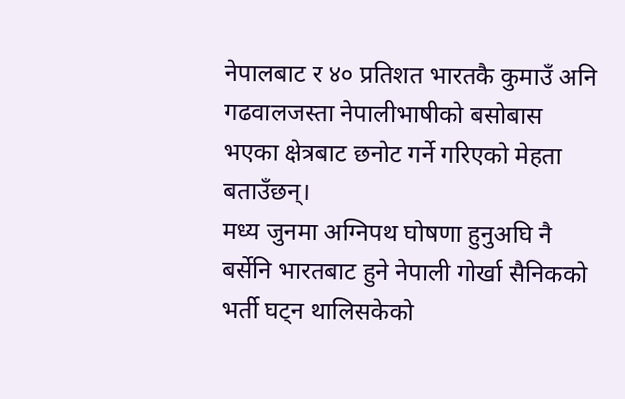नेपालबाट र ४० प्रतिशत भारतकै कुमाउँ अनि गढवालजस्ता नेपालीभाषीको बसोबास भएका क्षेत्रबाट छनोट गर्ने गरिएको मेहता बताउँछन्।
मध्य जुनमा अग्निपथ घोषणा हुनुअघि नै बर्सेनि भारतबाट हुने नेपाली गोर्खा सैनिकको भर्ती घट्न थालिसकेको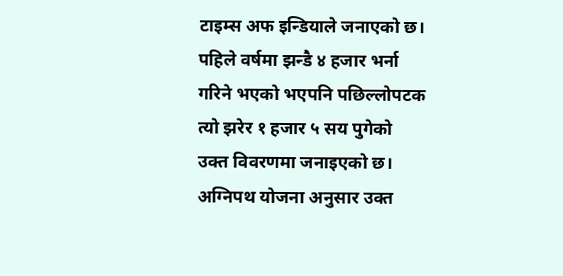टाइम्स अफ इन्डियाले जनाएको छ।
पहिले वर्षमा झन्डै ४ हजार भर्ना गरिने भएको भएपनि पछिल्लोपटक त्यो झरेर १ हजार ५ सय पुगेको उक्त विवरणमा जनाइएको छ।
अग्निपथ योजना अनुसार उक्त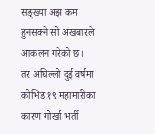सङ्ख्या अझ कम हुनसक्ने सो अखबारले आकलन गरेको छ।
तर अघिल्लो दुई वर्षमा कोभिड १९ महामारीका कारण गोर्खा भर्ती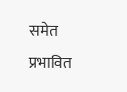समेत प्रभावित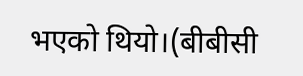भएको थियो।(बीबीसी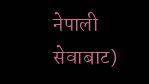नेपाली सेवाबाट)